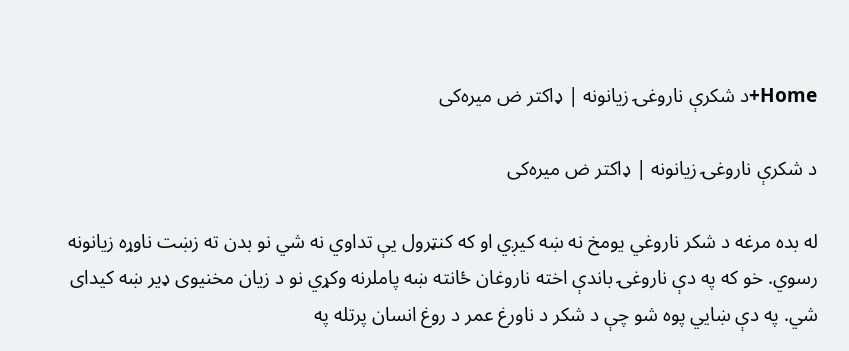Home+د شکرې ناروغۍ زیانونه | ډاکتر ض میره‌کی

د شکرې ناروغۍ زیانونه | ډاکتر ض میره‌کی

له بده مرغه د شکر ناروغي یومخ نه ښه کيږي او که کنټرول یې تداوي نه شي نو بدن ته زښت ناوړه زیانونه رسوي. خو که په دې ناروغۍ باندې اخته ناروغان ځانته ښه پاملرنه وکړي نو د زیان مخنيوی ډير ښه کيدای شي. په دې ښايي پوه شو چې د شکر د ناورغ عمر د روغ انسان پرتله په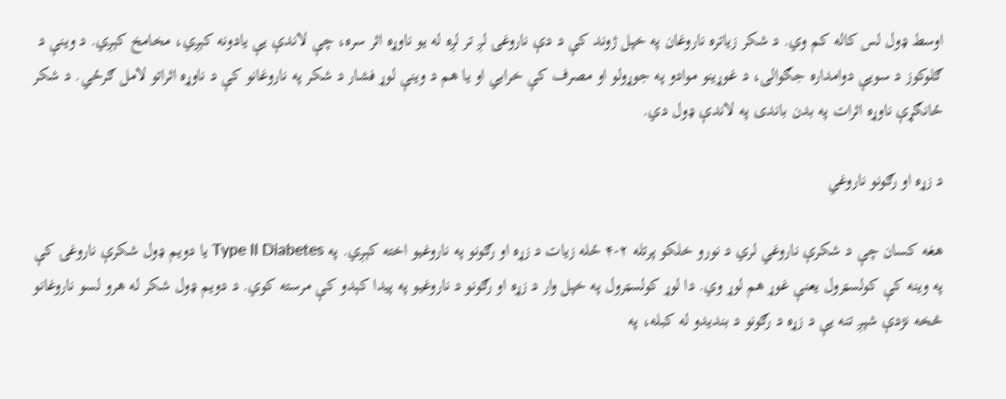اوسط ډول لس کاله کم وي. د شکر زياتره ناروغان په خپل ژوند کې د دې ناروغۍ لږ تر لږه له يو ناوړه اثر سره، چې لاندې يې يادونه کېږي، مخامخ کېږي. د وينې د ګلوکوز د سويې دوامداره جګوالی، د غوړينو موادو په جوړولو او مصرف کې خرابي او يا هم د وينې لوړ فشار د شکر په ناروغانو کې د ناوړه اثراتو لامل ګرځي. د شکر ځانګړې ناوړه اثرات په بدن باندی په لاندې ډول دي.

د زړه او رګونو ناروغي

هغه کسان چې د شکرې ناروغي لري د نورو خلکو پرتله ۲-۴ ځله زيات د زړه او رګونو په ناروغيو اخته کېږي. په Type II Diabetes يا دويم ډول شکرې ناروغۍ کې په وينه کې کولسټرول یعنې غوړ هم لوړ وي. دا لوړ کولسټرول په خپل وار د زړه او رګونو د ناروغيو په پيدا کېدو کې مرسته کوي. د دويم ډول شکر له هرو لسو ناروغانو څخه نژدې شپږ تنه يې د زړه د رګونو د بنديدو له کبله، په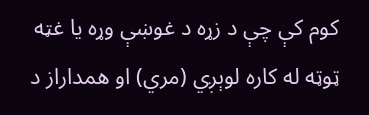کوم کې چې د زړه د غوښې وړه يا غټه ټوټه له کاره لوېږي (مري) او همداراز د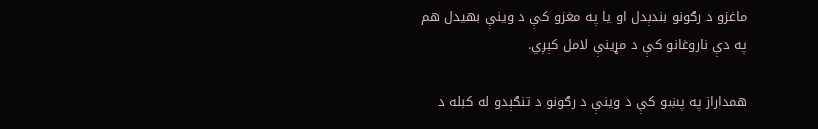ماغزو د رګونو بندېدل او يا په مغزو کې د وينې بهيدل هم په دې ناروغانو کې د مړينې لامل کېږي.

همداراز په پښو کې د وينې د رګونو د تنګېدو له کبله د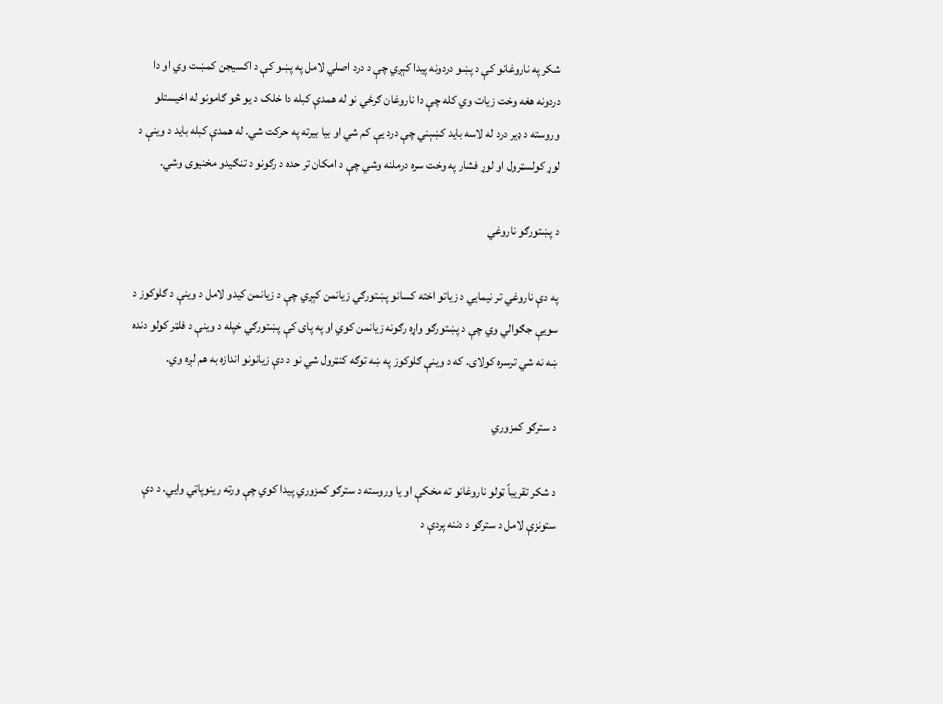شکر په ناروغانو کې د پښو دردونه پيدا کېږي چې د درد اصلي لامل په پښو کې د اکسيجن کمښت وي او دا دردونه هغه وخت زيات وي کله چې دا ناروغان ګرځي نو له همدې کبله دا خلک د یو څو ګامونو له اخیستلو وروسته د ډير درد له لاسه بايد کښېني چې درد يې کم شي او بيا بيرته په حرکت شي. له همدې کبله بايد د وينې د لوړ کولسټرول او لوړ فشار په وخت سره درملنه وشي چې د امکان تر حده د رګونو د تنګيدو مخنيوی وشي.

د پښتورګو ناروغي

په دې ناروغي تر نيمايي د زياتو اخته کسانو پښتورګي زيانمن کېږي چې د زيانمن کيدو لامل د وينې د ګلوکوز د سويې جګوالي وي چې د پښتورګو واړه رګونه زيانمن کوي او په پای کې پښتورګي خپله د وينې د فلټر کولو دنده ښه نه شي ترسره کولای. که د وينې ګلوکوز په ښه توګه کنټرول شي نو د دې زيانونو اندازه به هم لږه وي.

د سترګو کمزوري

د شکر تقريباً ټولو ناروغانو ته مخکې او يا وروسته د سترګو کمزوري پيدا کوي چې ورته رینوپاټي وایي. د دې ستونزې لامل د سترګو د دننه پردې د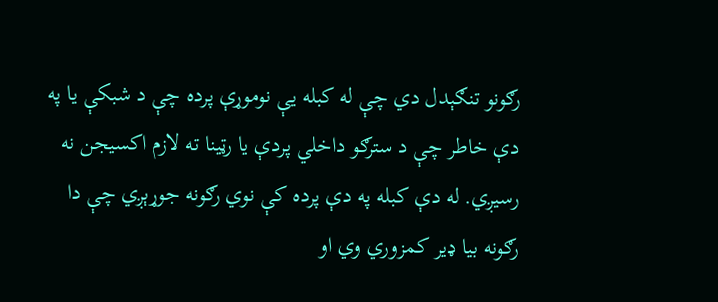رګونو تنګېدل دي چې له کبله يې نوموړې پرده چې د شبکې يا په دې خاطر چې د سترګو داخلي پردې يا رټينا ته لازم اکسيجن نه رسيږي. له دې کبله په دې پرده کې نوي رګونه جوړېږي چې دا رګونه بيا ډير کمزوري وي او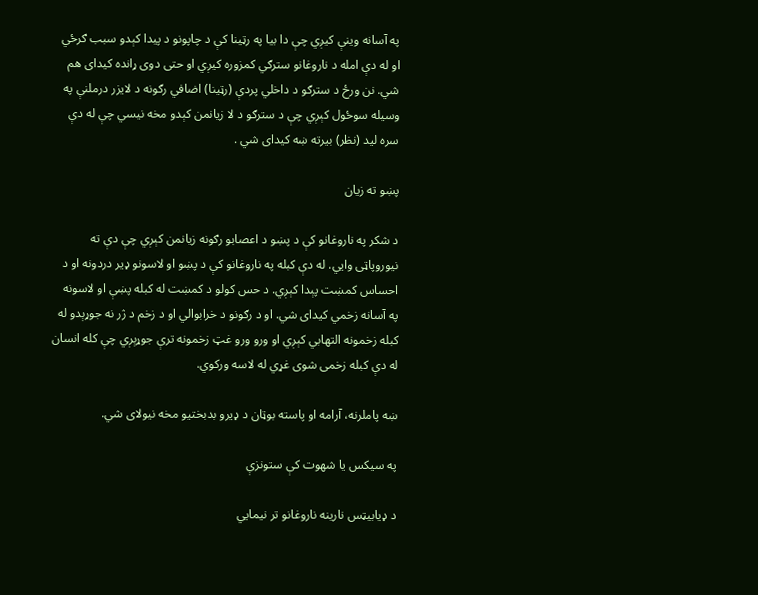په آسانه وينې کيږي چې دا بيا په رټينا کې د چاپونو د پيدا کېدو سبب ګرځي او له دې امله د ناروغانو سترګي کمزوره کيږي او حتی دوی ړانده کيدای هم شي. نن ورځ د سترګو د داخلي پردې (رټينا) اضافي رګونه د لايزر درملنې په وسيله سوځول کېږي چې د سترګو د لا زيانمن کېدو مخه نيسي چې له دې سره ليد (نظر) بيرته ښه کيدای شي .

پښو ته زیان

د شکر په ناروغانو کې د پښو د اعصابو رګونه زيانمن کېږي چې دې ته نيوروپاټی وايي. له دې کبله په ناروغانو کې د پښو او لاسونو ډیر دردونه او د احساس کمښت پېدا کېږي. د حس کولو د کمښت له کبله پښې او لاسونه په آسانه زخمي کيدای شي. او د رګونو د خرابوالي او د زخم د ژر نه جوړېدو له کبله زخمونه التهابي کېږي او ورو ورو غټ زخمونه ترې جوړېږي چې کله انسان له دې کبله زخمی شوی غړي له لاسه ورکوي.

ښه پاملرنه، آرامه او پاسته بوټان د ډيرو بدبختيو مخه نيولای شي.

په سیکس يا شهوت کې ستونزې

د ډيابيټس نارينه ناروغانو تر نيمايي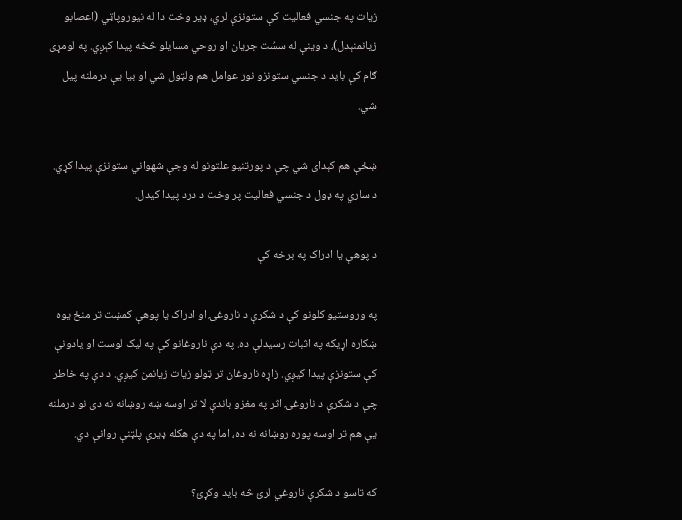زيات په جنسي فعاليت کې ستونزې لري، ډير وخت دا له نيوروپاټي (اعصابو زيانمنېدل)، د وينې له سسُت جریان او روحي مسایلو څخه پيدا کېږي. په لومړی ګام کې بايد د جنسي ستونزو نور عوامل هم ولټول شي او بيا يې درملنه پيل شي.

ښځې هم کېدای شي چې د پورتنیو علتونو له وجې شهواني ستونزې پيدا کړي. د ساري په ډول د جنسي فعاليت پر وخت د درد پيدا کيدل.

د پوهې يا ادراک په برخه کې

په وروستيو کلونو کې د شکرې د ناروغۍ او ادراک يا پوهې کمښت تر منځ يوه ښکاره اړيکه په اثبات رسيدلې ده. په دې ناروغانو کې په ليک لوست او يادونې کې ستونزې پيدا کيږي. زاړه ناروغان تر ټولو زيات زيانمن کيږي. د دې په خاطر چې د شکرې د ناروغۍ اثر په مغزو باندې لا تر اوسه ښه روښانه نه دی نو درملنه يې هم تر اوسه پوره روښانه نه ده، اما په دې هکله ډيرې پلټنې روانې دي.

که تاسو د شکرې ناروغي لرئ څه بايد وکړئ؟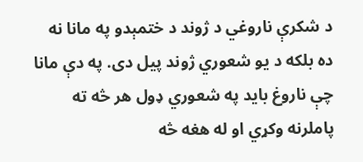د شکرې ناروغي د ژوند د ختمېدو په مانا نه ده بلکه د يو شعوري ژوند پيل دی. په دې مانا چې ناروغ بايد په شعوري ډول هر څه ته پاملرنه وکړي او له هغه څه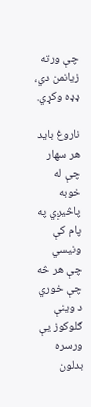چې ورته زيانمن دي، ډډه وکړي.

ناروغ بايد هر سهار چې له خوبه پاڅیږي په پام کې ونيسي چې هر څه چې خوري د وينې ګلوکوز يې ورسره بدلون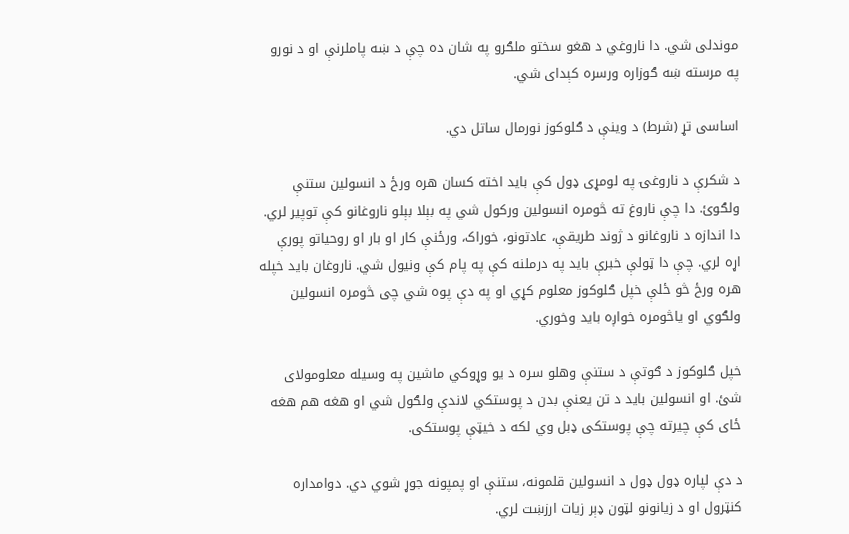موندلی شي. دا ناروغي د هغو سختو ملګرو په شان ده چې د ښه پاملرنې او د نورو په مرسته ښه ګوزاره ورسره کېدای شي.

اساسی تړ (شرط) د وينې د ګلوکوز نورمال ساتل دي.

د شکرې د ناروغۍ په لومړی ډول کې بايد اخته کسان هره ورځ د انسولين ستنې ولګوئ. دا چې ناروغ ته څومره انسولين ورکول شي په بېلا بېلو ناروغانو کې توپير لري. دا اندازه د ناروغانو د ژوند طريقې، عادتونو، خوراک، ورځنې کار او بار او روحياتو پورې اړه لري. چې دا ټولې خبرې بايد په درملنه کې په پام کې ونيول شي. ناروغان بايد خپله هره ورځ څو ځلې خپل ګلوکوز معلوم کړي او په دې پوه شي چی څومره انسولين ولګوي او ياڅومره خواږه بايد وخوري.

خپل ګلوکوز د ګوتې د ستنې وهلو سره د يو وړوکي ماشين په وسيله معلومولای شئ. او انسولين بايد د تن یعنې بدن د پوستکي لاندې ولګول شي او هغه هم هغه ځای کې چيرته چې پوستکی ډبل وي لکه د خيټې پوستکی.

د دې لپاره ډول ډول د انسولين قلمونه، ستنې او پمپونه جوړ شوي دي. دوامداره کنټرول او د زيانونو لټون ډېر زيات ارزښت لري.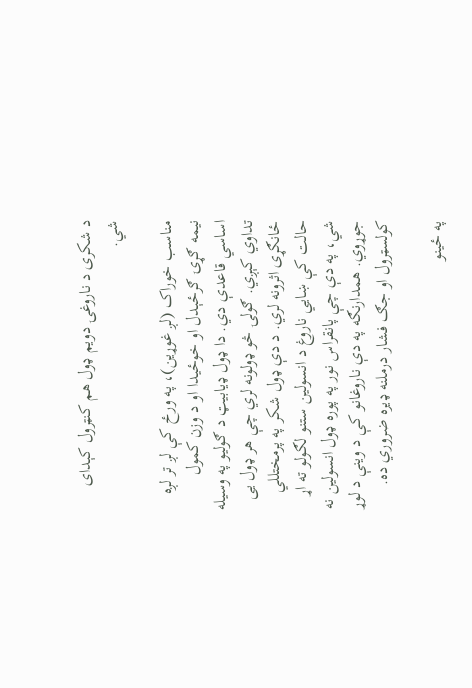د شکری د ناروغۍ دويم ډول هم کنټرول کېدای شي.

مناسب خوراک (لږ غوړين)، په ورځ کې لږ تر لږه نيمه ګړۍ ګرځېدل او خوځيدا او د وزن کمول اساسي قاعدې دي. دا ډول ډيابيټ د ګوليو په وسيله تداوي کېږي. ګولۍ څو ډولونه لري چې هر ډول يی ځانګړی اثرونه لري. د دې ډول شکر په پرمختللي حالت کې ښايي ناروغ د انسولين ستنو لګولو ته اړ شي، په دې چې پانقراس نور په پوره ډول انسولين نه جوړوي. همدارنګه په دې ناروغانو کې د وينې د لوړ کولسټرول او جګ فشار درملنه ډيره ضروري ده.

په ځينو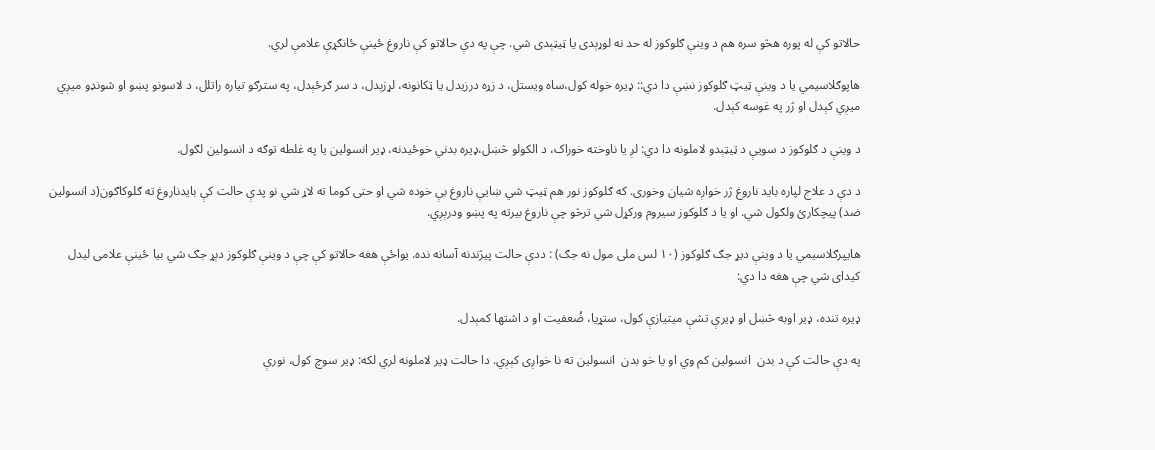حالاتو کې له پوره هڅو سره هم د وينې ګلوکوز له حد نه لوړېدی يا ټيټېدی شي. چې په دې حالاتو کې ناروغ ځينې ځانګړې علامې لري.

هاپوګلاسیمي يا د وينې ټيټ ګلوکوز نښې دا دي:: ډيره خوله کول،ساه ويستل، د زړه درزيدل يا ټکانونه، لړزېدل، د سر ګرځېدل، په سترګو تياره راتلل، د لاسونو پښو او شونډو ميږي  ميږي کېدل او ژر په غوسه کېدل.

د وينې د ګلوکوز د سويې د ټيټېدو لاملونه دا دي: لږ يا ناوخته خوراک، د الکولو څښل،ډیره بدني خوځيدنه، ډير انسولين يا په غلطه توګه د انسولين لګول.

د دې د علاج لپاره بايد ناروغ ژر خواږه شيان وخوری. که ګلوکوز نور هم ټيټ شي ښايې ناروغ بې خوده شي او حتی کوما ته لاړ شي نو پدې حالت کې بايدناروغ ته ګلوکاګون(د انسولين ضد) پيچکارئ ولګول شي. او يا د ګلوکوز سيروم ورکړل شي ترڅو چې ناروغ بيرته په پښو ودرېږي.

هایپرګلاسیمي يا د وينې ديړ جګ ګلوکوز (۱۰ لس ملی مول نه جګ) : ددې حالت پيژندنه آسانه نده. يواځې هغه حالاتو کې چې د وينې ګلوکوز دېړ جګ شي بيا ځينې علامی ليدل کيدای شي چې هغه دا دي:

ډيره تنده، ډير اوبه څښل او ډيرې تشې ميتيازې کول، ستړيا، ضُعفیت او د اشتها کمېدل.

په دې حالت کې د بدن  انسولين کم وي او يا خو بدن  انسولين ته نا خواږی کېږي. دا حالت ډير لاملونه لري لکه: ډير سوچ کول، نورې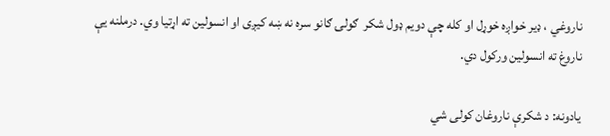ناروغي ، ډير خواږه خوړل او کله چې دويم ډول شکر  ګولۍ ګانو سره نه ښه کيږی او انسولين ته اړتيا وي. درملنه يې ناروغ ته انسولين ورکول دي.

یادونه: د شکرې ناروغان کولی شي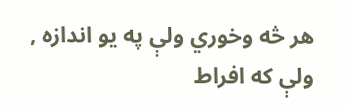هر څه وخوري ولې په یو اندازه , ولې که افراط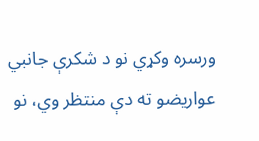ورسره وکړي نو د شکرې جانبي عواریضو ته دې منتظر وي، نو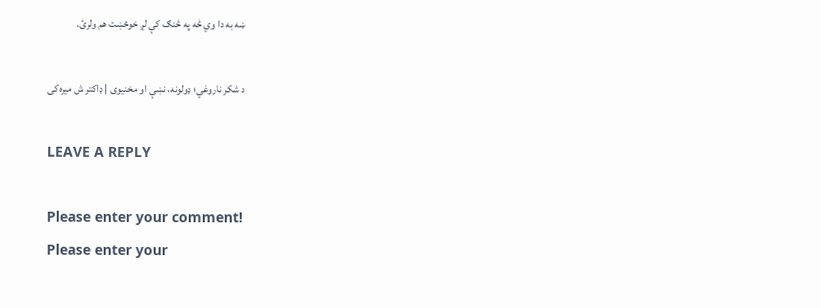ښه به دا وي څه په څنګ کې لږ خوځښت هم ولرئ.

د شکر ناروغي؛ ډولونه، نښې او مخنیوی | ډاکتر ش میره‌کی

LEAVE A REPLY

Please enter your comment!
Please enter your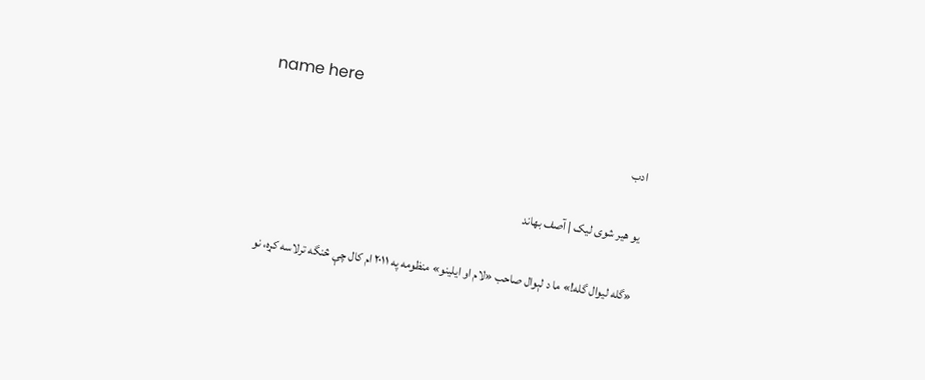name here

ادب

یو هیر شوی لیک | آصف بهاند

«گله لیوال گله!» ما د لېوال صاحب «لام او ایلینو» منظومه په ۲۰۱۱ ام کال چې څنگه ترلاسه کړه، نو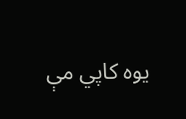یوه کاپي مې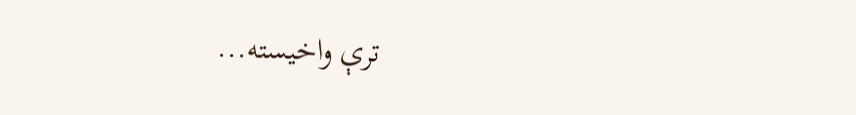ترې واخیسته...